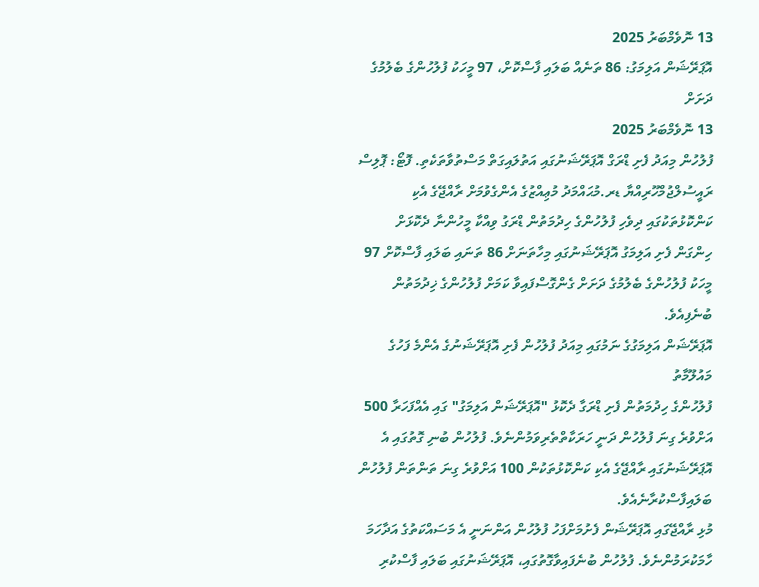13 ނޮވެމްބަރު 2025
އޮޕަރޭޝަން އަލިމަގު: 86 ތަނެއް ބަލައި ފާސްކޮށް، 97 މީހަކު ފުލުހުންގެ ބެލުމުގެ ދަށަށް
13 ނޮވެމްބަރު 2025
ފުލުހުން މިއަދު ފެށި ޑްރަގް އޮޕަރޭޝަނުގައި އަތުލައިގަތް މަސްތުވާތަކެތި. ފޮޓޯ: ޕޮލިސް
ރައީސުލްޖުމްހޫރިއްޔާ ޑރ.މުޙައްމަދު މުޢިއްޒުގެ އެންގެވުމަށް ރާއްޖޭގެ އެކި ކަންކޮޅުތަކުގައި ދިވެހި ފުލުހުންގެ ހިދުމަތުން ޑްރަގު ވިއްކާ މީހުންނާ ދެކޮޅަށް ހިންގަން ފެށި އަލިމަގު އޮޕަރޭޝަނުގައި މިހާތަނަށް 86 ތަނައި ބަލައި ފާސްކޮށް 97 މީހަކު ފުލުހުންގެ ބެލުމުގެ ދަށަށް ގެންގޮސްފައިވާ ކަމަށް ފުލުހުންގެ ޚިދުމަތުން ބުނެފިއެވެ.
އޮޕަރޭޝަން އަލިމަގުގެ ނަމުގައި މިއަދު ފުލުހުން ފެށި އޮޕަރޭޝަނުގެ އެންމެ ފަހުގެ މައުލޫމާތު
ފުލުހުންގެ ހިދުމަތުން ފެށި ޑްރަގާ ދެކޮޅު "އޮޕަރޭޝަން އަލިމަގު" ގައި އެއްފަހަރާ 500 އަށްވުރެ ގިނަ ފުލުހުން ދަނީ ހަރަކާތްތެރިވަމުންނެވެ. ފުލުހުން ބުނި ގޮތުގައި އެ އޮޕަރޭޝަނުގައި ރާއްޖޭގެ އެކި ކަންކޮޅުތަކުން 100 އަށްވުރެ ގިނަ ތަންތަން ފުލުހުން ބަލައިފާސްކުރާނެއެވެ.
މުޅި ރާއްޖޭގައި އޮޕަރޭޝަން ފެށުމަށްފަހު ފުލުހުން އަންނަނީ އެ މަސައްކަތުގެ އަދާހަމަ ހާމަކުރަމުންނެވެ. ފުލުހުން ބުނެފައިވާގޮތުގައި، އޮޕަރޭޝަނުގައި ބަލައި ފާސްކުރި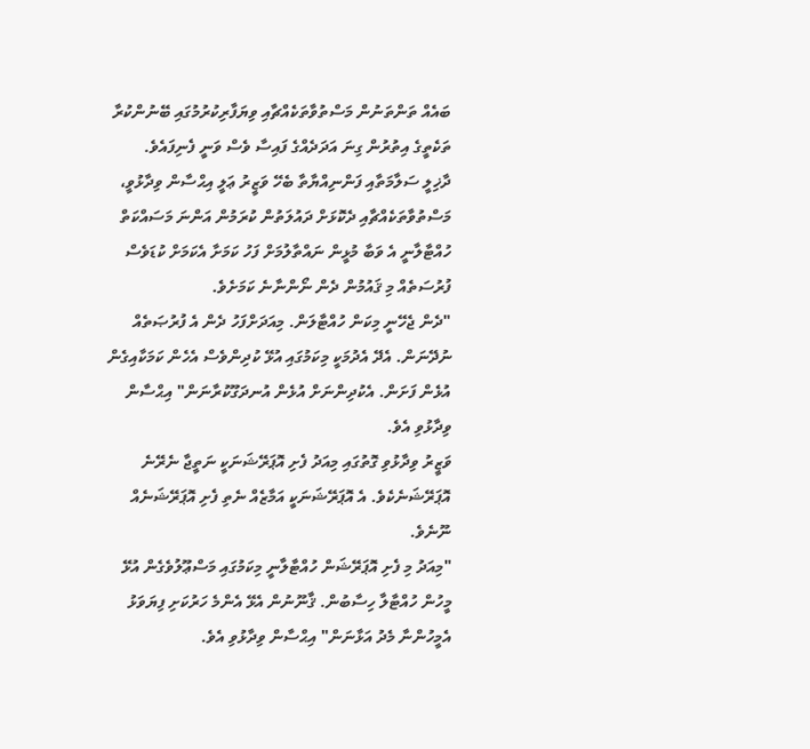ބައެއް ތަންތަނުން މަސްތުވާތަކެއްޗާއި ވިޔަފާރިކުރުމުގައި ބޭނުންކުރާ ތަކެތީގެ އިތުރުން ގިނަ އަދަދެއްގެ ފައިސާ ވެސް ވަނީ ފެނިފައެވެ.
ދާޚިލީ ސަލާމަތާއި ފަންނިއްޔާތާ ބެހޭ ވަޒީރު ޢަލީ އިޙްސާން ވިދާޅުވީ، މަސްތުވާތަކެއްޗާއި ދެކޮޅަށް ދައުލަތުން ކުރަމުން އަންނަ މަސައްކަތް ހުއްޓާލާނީ އެ ވަބާ މުޅީން ނައްތާލުމަށް ފަހު ކަމަށާ އެކަމަށް ކުޑަވެސް ފުރުސަތެއް މި ޤައުމުން ދެން ނޯންނާނެ ކަމަށެވެ.
"ދެން ޖެހޭނީ މިކަން ހުއްޓާލަން. މިއަދަށްފަހު ދެން އެ ފުރުޞަތެއް ނުދޭނަން. އެދޭ އެދުމަކީ މިކަމުގައި އުޅޭ ކުދިންވެސް އެހެން ކަމަކާއިގެން އުޅެން ފަށަން. އެކުދިންނަށް އުޅެން އުނދަގޫކުރާނަން" އިޙްސާން ވިދާޅުވި އެވެ.
ވަޒީރު ވިދާޅުވި ގޮތުގައި މިއަދު ފެށި އޮޕަރޭޝަނަކީ ނަތީޖާ ނެރޭނެ އޮޕަރޭޝަނެކެވެ. އެ އޮޕަރޭޝަނަކީ އަމާޒެއް ނެތި ފެށި އޮޕަރޭޝަނެއް ނޫނެވެ.
"މިއަދު މި ފެށި އޮޕަރޭޝަން ހުއްޓާލާނީ މިކަމުގައި މަސްޢޫލުވެގެން އުޅޭ މީހުން ހުއްޓާލާ ހިސާބުން. ޤާނޫނުން އެޅޭ އެންމެ ހަރުކަށި ފިޔަވަޅު އެމީހުންނާ މެދު އަޅާނަން" އިޙްސާން ވިދާޅުވި އެވެ.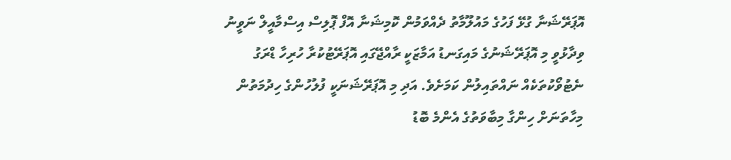އޮޕަރޭޝަނާ ގުޅޭ ފަހުގެ މައުލޫމާތު ދެއްވަމުން ކޮމިޝަނާ އޮފް ޕޮލިސް އިސްމާއީލް ނަވީނު ވިދާޅުވީ މި އޮޕަރޭޝަނުގެ މައިގަނޑު އަމާޒަކީ ރާއްޖޭގައި އޮޕަރޭޓުކުރާ ހުރިހާ ޑްރަގު ނެޓުވޯކުތަކެއް ނައްތައިލުން ކަމަށެވެ. އަދި މި އޮޕަރޭޝަނަކީ ފުލުހުންގެ ހިދުމަތުން މިހާތަނަށް ހިންގާ މިބާވަތުގެ އެންމެ ބޮޑު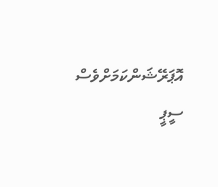އޮޕަރޭޝަންކަމަށްވެސް ސީޕީ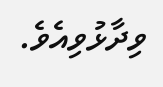ވިދާޅުވިއެވެ.